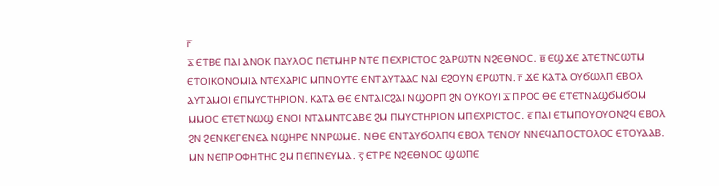ⲅ̅
ⲁ̅ ⲈⲦⲂⲈ ⲠⲀⲒ ⲀⲚⲞⲔ ⲠⲀⲨⲖⲞⲤ ⲠⲈⲦⲘⲎⲢ ⲚⲦⲈ ⲠⲈⲬⲢⲒⲤⲦⲞⲤ ϨⲀⲢⲰⲦⲚ ⲚϨⲈⲐⲚⲞⲤ. ⲃ̅ ⲈϢϪⲈ ⲀⲦⲈⲦⲚⲤⲰⲦⲘ ⲈⲦⲞⲒⲔⲞⲚⲞⲘⲒⲀ ⲚⲦⲈⲬⲀⲢⲒⲤ ⲘⲠⲚⲞⲨⲦⲈ ⲈⲚⲦⲀⲨⲦⲀⲀⲤ ⲚⲀⲒ ⲈϨⲞⲨⲚ ⲈⲢⲰⲦⲚ. ⲅ̅ ϪⲈ ⲔⲀⲦⲀ ⲞⲨϬⲰⲖⲠ ⲈⲂⲞⲖ ⲀⲨⲦⲀⲘⲞⲒ ⲈⲠⲘⲨⲤⲦⲎⲢⲒⲞⲚ. ⲔⲀⲦⲀ ⲐⲈ ⲈⲚⲦⲀⲒⲤϨⲀⲒ ⲚϢⲞⲢⲠ ϨⲚ ⲞⲨⲔⲞⲨⲒ ⲇ̅ ⲠⲢⲞⲤ ⲐⲈ ⲈⲦⲈⲦⲚⲀϢϬⲘϬⲞⲘ ⲘⲘⲞⲤ ⲈⲦⲈⲦⲚⲰϢ ⲈⲚⲞⲒ ⲚⲦⲀⲘⲚⲦⲤⲀⲂⲈ ϨⲘ ⲠⲘⲨⲤⲦⲎⲢⲒⲞⲚ ⲘⲠⲈⲬⲢⲒⲤⲦⲞⲤ. ⲉ̅ ⲠⲀⲒ ⲈⲦⲘⲠⲞⲨⲞⲨⲞⲚϨϤ ⲈⲂⲞⲖ ϨⲚ ϨⲈⲚⲔⲈⲄⲈⲚⲈⲀ ⲚϢⲎⲢⲈ ⲚⲚⲢⲰⲘⲈ. ⲚⲐⲈ ⲈⲚⲦⲀⲨϬⲞⲖⲠϤ ⲈⲂⲞⲖ ⲦⲈⲚⲞⲨ ⲚⲚⲈϤⲀⲠⲞⲤⲦⲞⲖⲞⲤ ⲈⲦⲞⲨⲀⲀⲂ. ⲘⲚ ⲚⲈⲠⲢⲞⲪⲎⲦⲎⲤ ϨⲘ ⲠⲈⲠⲚⲈⲨⲘⲀ. ⲋ̅ ⲈⲦⲢⲈ ⲚϨⲈⲐⲚⲞⲤ ϢⲰⲠⲈ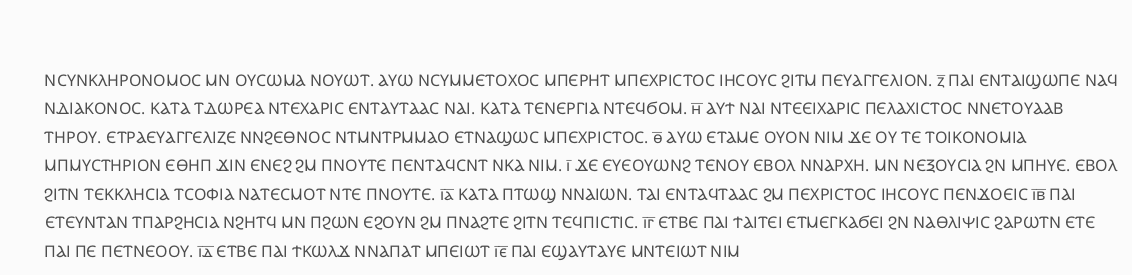ⲚⲤⲨⲚⲔⲖⲎⲢⲞⲚⲞⲘⲞⲤ ⲘⲚ ⲞⲨⲤⲰⲘⲀ ⲚⲞⲨⲰⲦ. ⲀⲨⲰ ⲚⲤⲨⲘⲘⲈⲦⲞⲬⲞⲤ ⲘⲠⲈⲢⲎⲦ ⲘⲠⲈⲬⲢⲒⲤⲦⲞⲤ ⲒⲎⲤⲞⲨⲤ ϨⲒⲦⲘ ⲠⲈⲨⲀⲄⲄⲈⲖⲒⲞⲚ. ⲍ̅ ⲠⲀⲒ ⲈⲚⲦⲀⲒϢⲰⲠⲈ ⲚⲀϤ ⲚⲆⲒⲀⲔⲞⲚⲞⲤ. ⲔⲀⲦⲀ ⲦⲆⲰⲢⲈⲀ ⲚⲦⲈⲬⲀⲢⲒⲤ ⲈⲚⲦⲀⲨⲦⲀⲀⲤ ⲚⲀⲒ. ⲔⲀⲦⲀ ⲦⲈⲚⲈⲢⲄⲒⲀ ⲚⲦⲈϤϬⲞⲘ. ⲏ̅ ⲀⲨϮ ⲚⲀⲒ ⲚⲦⲈⲈⲒⲬⲀⲢⲒⲤ ⲠⲈⲖⲀⲬⲒⲤⲦⲞⲤ ⲚⲚⲈⲦⲞⲨⲀⲀⲂ ⲦⲎⲢⲞⲨ. ⲈⲦⲢⲀⲈⲨⲀⲄⲄⲈⲖⲒⲌⲈ ⲚⲚϨⲈⲐⲚⲞⲤ ⲚⲦⲘⲚⲦⲢⲘⲘⲀⲞ ⲈⲦⲚⲀϢⲰⲤ ⲘⲠⲈⲬⲢⲒⲤⲦⲞⲤ. ⲑ̅ ⲀⲨⲰ ⲈⲦⲀⲘⲈ ⲞⲨⲞⲚ ⲚⲒⲘ ϪⲈ ⲞⲨ ⲦⲈ ⲦⲞⲒⲔⲞⲚⲞⲘⲒⲀ ⲘⲠⲘⲨⲤⲦⲎⲢⲒⲞⲚ ⲈⲐⲎⲠ ϪⲒⲚ ⲈⲚⲈϨ ϨⲘ ⲠⲚⲞⲨⲦⲈ ⲠⲈⲚⲦⲀϤⲤⲚⲦ ⲚⲔⲀ ⲚⲒⲘ. ⲓ̅ ϪⲈ ⲈⲨⲈⲞⲨⲰⲚϨ ⲦⲈⲚⲞⲨ ⲈⲂⲞⲖ ⲚⲚⲀⲢⲬⲎ. ⲘⲚ ⲚⲈⲜⲞⲨⲤⲒⲀ ϨⲚ ⲘⲠⲎⲨⲈ. ⲈⲂⲞⲖ ϨⲒⲦⲚ ⲦⲈⲔⲔⲖⲎⲤⲒⲀ ⲦⲤⲞⲪⲒⲀ ⲚⲀⲦⲈⲤⲘⲞⲦ ⲚⲦⲈ ⲠⲚⲞⲨⲦⲈ. ⲓ̅ⲁ̅ ⲔⲀⲦⲀ ⲠⲦⲰϢ ⲚⲚⲀⲒⲰⲚ. ⲦⲀⲒ ⲈⲚⲦⲀϤⲦⲀⲀⲤ ϨⲘ ⲠⲈⲬⲢⲒⲤⲦⲞⲤ ⲒⲎⲤⲞⲨⲤ ⲠⲈⲚϪⲞⲈⲒⲤ ⲓ̅ⲃ̅ ⲠⲀⲒ ⲈⲦⲈⲨⲚⲦⲀⲚ ⲦⲠⲀⲢϨⲎⲤⲒⲀ ⲚϨⲎⲦϤ ⲘⲚ ⲠϨⲰⲚ ⲈϨⲞⲨⲚ ϨⲘ ⲠⲚⲀϨⲦⲈ ϨⲒⲦⲚ ⲦⲈϤⲠⲒⲤⲦⲒⲤ. ⲓ̅ⲅ̅ ⲈⲦⲂⲈ ⲠⲀⲒ ϮⲀⲒⲦⲈⲒ ⲈⲦⲘⲈⲄⲔⲀϬⲈⲒ ϨⲚ ⲚⲀⲐⲖⲒⲮⲒⲤ ϨⲀⲢⲰⲦⲚ ⲈⲦⲈ ⲠⲀⲒ ⲠⲈ ⲠⲈⲦⲚⲈⲞⲞⲨ. ⲓ̅ⲇ̅ ⲈⲦⲂⲈ ⲠⲀⲒ ϮⲔⲰⲖϪ ⲚⲚⲀⲠⲀⲦ ⲘⲠⲈⲒⲰⲦ ⲓ̅ⲉ̅ ⲠⲀⲒ ⲈϢⲀⲨⲦⲀⲨⲈ ⲘⲚⲦⲈⲒⲰⲦ ⲚⲒⲘ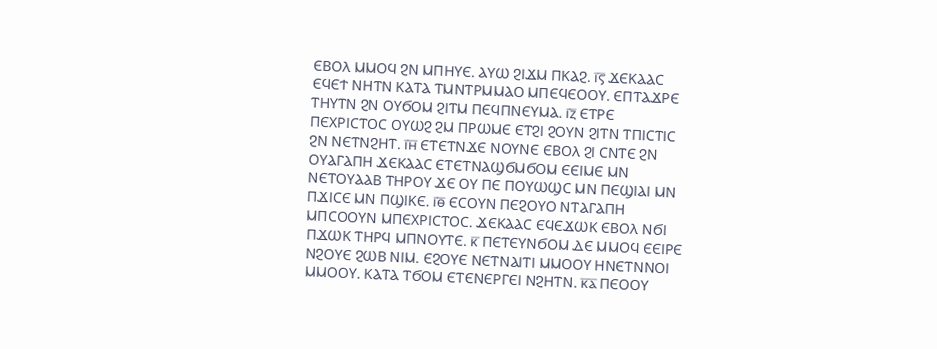ⲈⲂⲞⲖ ⲘⲘⲞϤ ϨⲚ ⲘⲠⲎⲨⲈ. ⲀⲨⲰ ϨⲒϪⲘ ⲠⲔⲀϨ. ⲓ̅ⲋ̅ ϪⲈⲔⲀⲀⲤ ⲈϤⲈϮ ⲚⲎⲦⲚ ⲔⲀⲦⲀ ⲦⲘⲚⲦⲢⲘⲘⲀⲞ ⲘⲠⲈϤⲈⲞⲞⲨ. ⲈⲠⲦⲀϪⲢⲈ ⲦⲎⲨⲦⲚ ϨⲚ ⲞⲨϬⲞⲘ ϨⲒⲦⲘ ⲠⲈϤⲠⲚⲈⲨⲘⲀ. ⲓ̅ⲍ̅ ⲈⲦⲢⲈ ⲠⲈⲬⲢⲒⲤⲦⲞⲤ ⲞⲨⲰϨ ϨⲘ ⲠⲢⲰⲘⲈ ⲈⲦϨⲒ ϨⲞⲨⲚ ϨⲒⲦⲚ ⲦⲠⲒⲤⲦⲒⲤ ϨⲚ ⲚⲈⲦⲚϨⲎⲦ. ⲓ̅ⲏ̅ ⲈⲦⲈⲦⲚϪⲈ ⲚⲞⲨⲚⲈ ⲈⲂⲞⲖ ϨⲒ ⲤⲚⲦⲈ ϨⲚ ⲞⲨⲀⲄⲀⲠⲎ ϪⲈⲔⲀⲀⲤ ⲈⲦⲈⲦⲚⲀϢϬⲘϬⲞⲘ ⲈⲈⲒⲘⲈ ⲘⲚ ⲚⲈⲦⲞⲨⲀⲀⲂ ⲦⲎⲢⲞⲨ ϪⲈ ⲞⲨ ⲠⲈ ⲠⲞⲨⲰϢⲤ ⲘⲚ ⲠⲈϢⲒⲀⲒ ⲘⲚ ⲠϪⲒⲤⲈ ⲘⲚ ⲠϢⲒⲔⲈ. ⲓ̅ⲑ̅ ⲈⲤⲞⲨⲚ ⲠⲈϨⲞⲨⲞ ⲚⲦⲀⲄⲀⲠⲎ ⲘⲠⲤⲞⲞⲨⲚ ⲘⲠⲈⲬⲢⲒⲤⲦⲞⲤ. ϪⲈⲔⲀⲀⲤ ⲈϤⲈϪⲰⲔ ⲈⲂⲞⲖ ⲚϬⲒ ⲠϪⲰⲔ ⲦⲎⲢϤ ⲘⲠⲚⲞⲨⲦⲈ. ⲕ̅ ⲠⲈⲦⲈⲨⲚϬⲞⲘ ⲆⲈ ⲘⲘⲞϤ ⲈⲈⲒⲢⲈ ⲚϨⲞⲨⲈ ϨⲰⲂ ⲚⲒⲘ. ⲈϨⲞⲨⲈ ⲚⲈⲦⲚⲀⲒⲦⲒ ⲘⲘⲞⲞⲨ ⲎⲚⲈⲦⲚⲚⲞⲒ ⲘⲘⲞⲞⲨ. ⲔⲀⲦⲀ ⲦϬⲞⲘ ⲈⲦⲈⲚⲈⲢⲄⲈⲒ ⲚϨⲎⲦⲚ. ⲕ̅ⲁ̅ ⲠⲈⲞⲞⲨ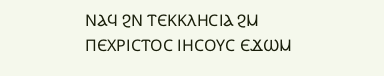ⲚⲀϤ ϨⲚ ⲦⲈⲔⲔⲖⲎⲤⲒⲀ ϨⲘ ⲠⲈⲬⲢⲒⲤⲦⲞⲤ ⲒⲎⲤⲞⲨⲤ ⲈϪⲰⲘ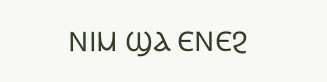ⲚⲒⲘ ϢⲀ ⲈⲚⲈϨ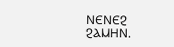ⲚⲈⲚⲈϨ ϨⲀⲘⲎⲚ.